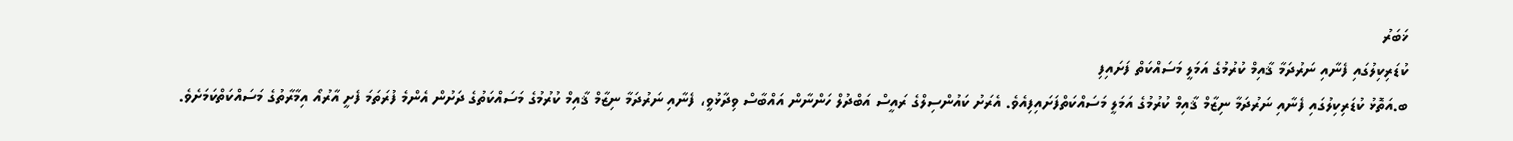ޚަބަރު
ކުޑަރިކިލުގައި ފެނާއި ނަރުދަމާ ޤާއިމް ކުރުމުގެ އަމަލީ މަސައްކަތް ފަށައިފި
ބ.އަތޮޅު ކުޑަރިކިލުގައި ފެނާއި ނަރުދަމާ ނިޒާމް ޤާއިމް ކުރުމުގެ އަމަލީ މަސައްކަތްފަށައިފިއެވެ. އެރަށު ކައުންސިލްގެ ރައީސް އަބްދުލް ހަންނާން އައްބާސް ވިދާޅުވީ، ފެނާއި ނަރުދަމާ ނިޒާމް ޤާއިމް ކުރުމުގެ މަސައްކަތުގެ ދަށުން އެންމެ ފުރަތަމަ ފެށީ އާރުއޯ އިމާރާތުގެ މަސައްކަތްކަމަށެވެ.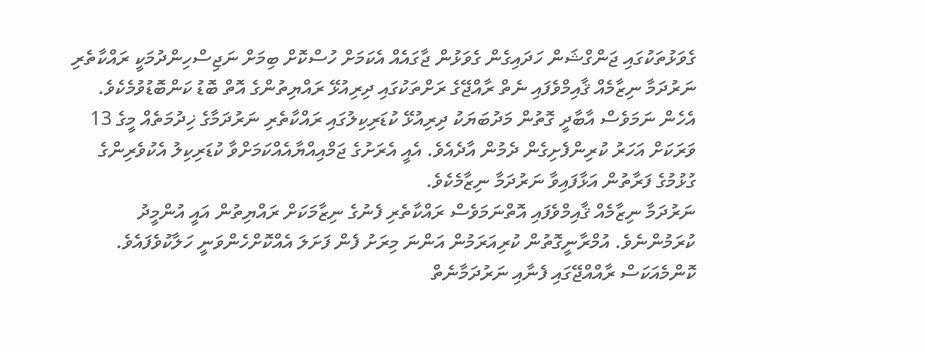ގެވަޅުތަކުގައި ޖަންގްޝަން ހަދައިގެން ގެވަޅުން ޖާގައެއް އެކަމަށް ހުސްކޮށް ބިމަށް ނަޖިސްހިންދުމަކީ ރައްކާތެރި ނަރުދަމާ ނިޒާމެއް ޤާއިމްވެފައި ނެތް ރާއްޖޭގެ ރަށްތަކުގައި ދިރިއުޅޭ ރައްޔިތުންގެ އޮތް ބޮޑު ކަންބޮޑުވުމެކެވެ. އެހެން ނަމަވެސް އާބާދީ ގޮތުން މަދުބަޔަކު ދިރިއުޅޭ ކުޑަރިކިލުގައި ރައްކާތެރި ނަރުދަމާގެ ޚިދުމަތެއް މީގެ 13 ވަރަކަށް އަހަރު ކުރިންފެށިގެން ދެމުން އާދެއެވެ. އެއީ އެރަށުގެ ޖަމްއިއްޔާއެއްކަމަށްވާ ކުޑަރިކިލު އެކުވެރިންގެ ގުޅުމުގެ ފަރާތުން އަޅާފައިވާ ނަރުދަމާ ނިޒާމެކެވެ.
ނަރުދަމާ ނިޒާމެއް ޤާއިމްވެފައި އޮތްނަމަވެސް ރައްކާތެރި ފެނުގެ ނިޒާމަކަށް ރައްޔިތުން އައީ އުންމީދު ކުރަމުންނެވެ. އުމްރާނީގޮތުން ކުރިއަރަމުން އަންނަ މިރަށު ފެން ފަށަލަ އެއްކޮށްހެންވަނީ ހަލާކުވެފައެވެ.
ކޮންމެއަކަސް ރާއްއްޖޭގައި ފެނާއި ނަރުދަމާނެތް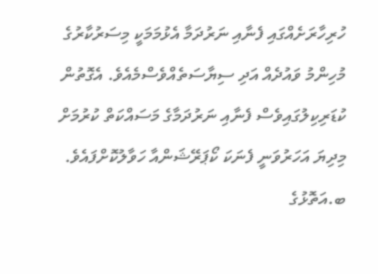ހުރިހާރަށެއްގައި ފެނާއި ނަރުދަމާ އެޅުމަމަކީ މިސަރުކާރުގެ މުހިންމު ވައުދެއް އަދި ސިޔާސަތެއްވެސްމެއެވެ. އެގޮތުން ކުޑަރިކިލުގައިވެސް ފެނާއި ނަރުދަމާގެ މަސައްކަތް ކުރުމަށް މިދިޔަ އަހަރުވަނީ ފެނަކަ ކޯޕަރޭޝަންއާ ހަވާލުކޮށްފައެވެ. ބ.އަތޮޅުގެ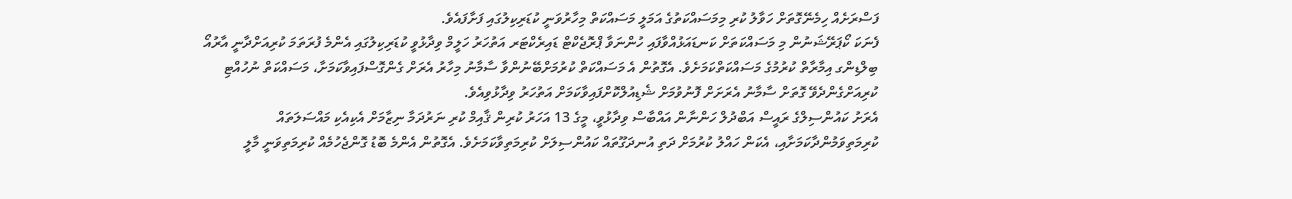ފަސްރަށެއް ހިމެނޭގޮތަށް ހަވާލު ކުރި މިމަސައްކަތުގެ އަމަލީ މަސައްކަތް މިހާރުވަނީ ކުޑަރިކިލުގައި ފަށާފައެވެ.
ފެނަކަ ކޯޕަރޭޝަނުން މި މަސައްކަތަށް ކަނޑައަޅުއްވާފައި ހުންނަވާ ޕްރޮޖެކްޓް ޑައިރެކްޓަރ އަތުހަރު ހަލީމް ވިދާޅުވީ ކުޑަރިކިލުގައި އެންމެ ފުރަތަމަ ކުރިއަށްދާނީ އާރުއޯ ބިލްޑިންގ އިމާރާތް ކުރުމުގެ މަސައްކަތްކަމަށެވެ. އެގޮތުން އެ މަސައްކަތް ކުރުމަށްބޭނުންވާ ސާމާނު މިހާރު އެރަށް ގެންގޮސްފައިވާކަމަށާ، މަސައްކަތް ނުހުއްޓި ކުރިއަށްގެންދެވޭ ގޮތަށް ސާމާނު އެރަށަށް ފޮނުވުމަށް ޝެޑިއުލްކޮށްފައިވާކަމަށް އަތުހަރު ވިދާޅުވިއެވެ.
އެރަށު ކައުންސިލްގެ ރައީސް އަބްދުލް ހަންނާން އައްބާސް ވިދާޅުވީ، މީގެ 13 އަހަރު ކުރިން ޤާއިމް ކުރި ނަރުދަމާ ނިޒާމަށް އެކިއެކި މައްސަލަތައް ކުރިމަތިވަމުންދާކަމަށާއި، އެކަން ހައްލު ކުރުމަށް ދަތި އުނދަގޫތައް ކައުންސިލަށް ކުރިމަތިވާކަމަށެވެ. އެގޮތުން އެންމެ ބޮޑު ގޮންޖެހުމެއް ކުރިމަތިވަނީ މާލީ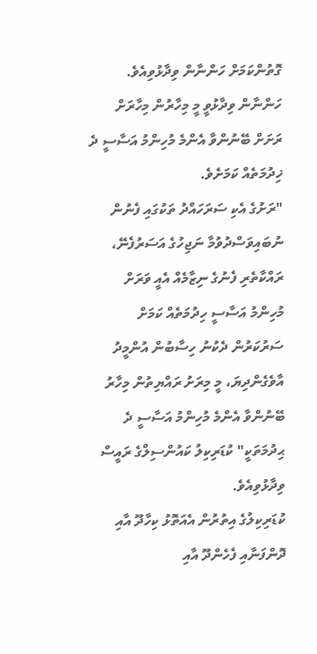ގޮތުންކަމަށް ހަންނާން ވިދާޅުވިއެވެ. ހަންނާން ވިދާޅުވީ މީ މިހާރުން މިހާރަށް ރަށަށް ބޭނުންވާ އެންމެ މުހިންމު އަސާސީ ދެ ޚިދުމަތެއް ކަމަށެވެ.
"ރަށުގެ އެކި ސަރަހައްދު ތަކުގައި ފެނުން ނުބައިވަސްދުވުމާ ނަޖިހުގެ އަސަރުފެނޭ، ރައްކާތެރި ފެނުގެ ނިޒާމެއް އެއީ ވަރަށް މުހިންމު އަސާސީ ހިދުމަތެއް ކަމަށް ސަރުކަރުން ދެކުނު ހިސާބުން އުންމީދު އާވެގެންދިޔަ، މީ މިރަށު ރައްޔިތުން މިހާރު ބޭނުންވާ އެންމެ މުހިންމު އަސާސީ ދެ ޙިދުމަތަކީ" ކުޑަރިކިލު ކައުންސިލްގެ ރައީސް ވިދާޅުވިއެވެ.
ކުޑަރިކިލުގެ އިތުރުން އެއަތޮޅު ކިހާދޫ އާއި ދޮންފަނާއި ފެހެންދޫ އާއި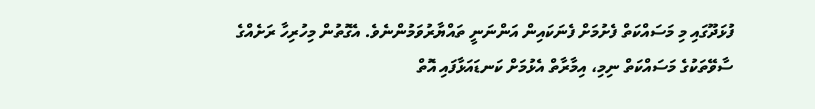ފުޅަދޫގައި މި މަސައްކަތް ފެށުމަށް ފެނަކައިން އަންނަނީ ތައްޔާރުވަމުންނެވެ. އެގޮތުން މިހުރިހާ ރަށެއްގެ ސާވޭތަކުގެ މަސައްކަތް ނިމި، އިމާރާތް އެޅުމަށް ކަނޑައަޅާފައި އޮތް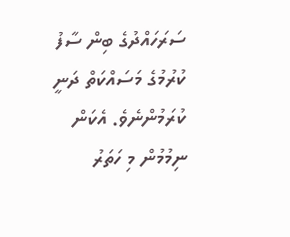ސަރަހައްދުގެ ބިން ސާފު ކުރުމުގެ މަސައްކަތް ދަނީ ކުރަމުންނެވެ. އެކަން ނިމުމުން މި ހަތަރު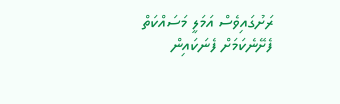ރަށުގައިވެސް އަމަލީ މަސައްކަތް ފެށޭނެކަމަށް ފެނަކައިން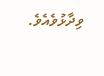ވިދާޅުވެއެވެ.